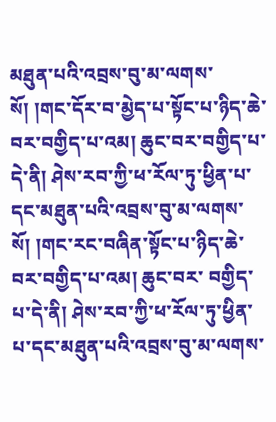མཐུན་པའི་འབྲས་བུ་མ་ལགས་སོ། །གང་དོར་བ་མྱེད་པ་སྟོང་པ་ཉིད་ཆེ་བར་བགྱིད་པ་འམ། ཆུང་བར་བགྱིད་པ་དེ་ནི། ཤེས་རབ་ཀྱི་ཕ་རོལ་ཏུ་ཕྱིན་པ་དང་མཐུན་པའི་འབྲས་བུ་མ་ལགས་སོ། །གང་རང་བཞིན་སྟོང་པ་ཉིད་ཆེ་བར་བགྱིད་པ་འམ། ཆུང་བར་ བགྱིད་པ་དེ་ནི། ཤེས་རབ་ཀྱི་ཕ་རོལ་ཏུ་ཕྱིན་པ་དང་མཐུན་པའི་འབྲས་བུ་མ་ལགས་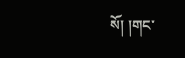སོ། །གང་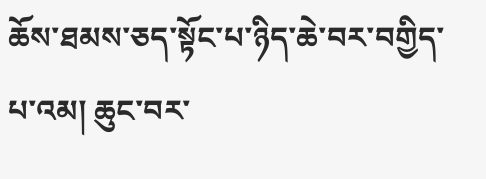ཆོས་ཐམས་ཅད་སྟོང་པ་ཉིད་ཆེ་བར་བགྱིད་པ་འམ། ཆུང་བར་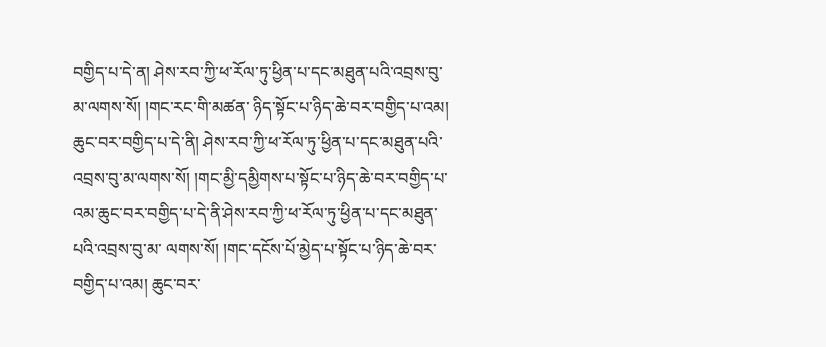བགྱིད་པ་དེ་ན། ཤེས་རབ་ཀྱི་ཕ་རོལ་ཏུ་ཕྱིན་པ་དང་མཐུན་པའི་འབྲས་བུ་མ་ལགས་སོ། །གང་རང་གི་མཚན་ ཉིད་སྟོང་པ་ཉིད་ཆེ་བར་བགྱིད་པ་འམ། ཆུང་བར་བགྱིད་པ་དེ་ནི། ཤེས་རབ་ཀྱི་ཕ་རོལ་ཏུ་ཕྱིན་པ་དང་མཐུན་པའི་འབྲས་བུ་མ་ལགས་སོ། །གང་མྱི་དམྱིགས་པ་སྟོང་པ་ཉིད་ཆེ་བར་བགྱིད་པ་འམ་ཆུང་བར་བགྱིད་པ་དེ་ནི་ཤེས་རབ་ཀྱི་ཕ་རོལ་ཏུ་ཕྱིན་པ་དང་མཐུན་པའི་འབྲས་བུ་མ་ ལགས་སོ། །གང་དངོས་པོ་མྱེད་པ་སྟོང་པ་ཉིད་ཆེ་བར་བགྱིད་པ་འམ། ཆུང་བར་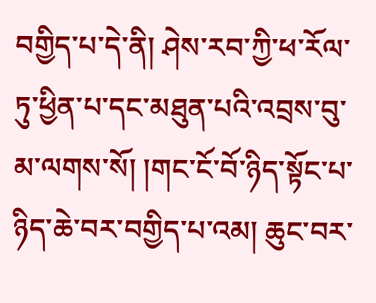བགྱིད་པ་དེ་ནི། ཤེས་རབ་ཀྱི་ཕ་རོལ་ཏུ་ཕྱིན་པ་དང་མཐུན་པའི་འབྲས་བུ་མ་ལགས་སོ། །གང་ངོ་བོ་ཉིད་སྟོང་པ་ཉིད་ཆེ་བར་བགྱིད་པ་འམ། ཆུང་བར་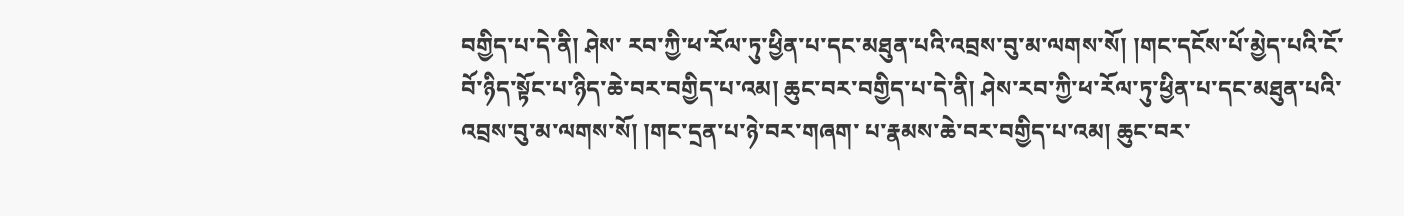བགྱིད་པ་དེ་ནི། ཤེས་ རབ་ཀྱི་ཕ་རོལ་ཏུ་ཕྱིན་པ་དང་མཐུན་པའི་འབྲས་བུ་མ་ལགས་སོ། །གང་དངོས་པོ་མྱེད་པའི་ངོ་བོ་ཉིད་སྟོང་པ་ཉིད་ཆེ་བར་བགྱིད་པ་འམ། ཆུང་བར་བགྱིད་པ་དེ་ནི། ཤེས་རབ་ཀྱི་ཕ་རོལ་ཏུ་ཕྱིན་པ་དང་མཐུན་པའི་འབྲས་བུ་མ་ལགས་སོ། །གང་དྲན་པ་ཉེ་བར་གཞག་ པ་རྣམས་ཆེ་བར་བགྱིད་པ་འམ། ཆུང་བར་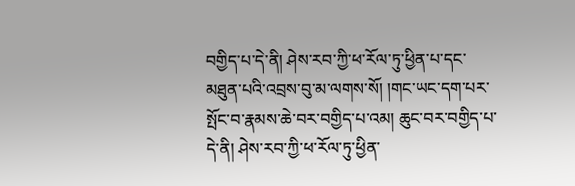བགྱིད་པ་དེ་ནི། ཤེས་རབ་ཀྱི་ཕ་རོལ་ཏུ་ཕྱིན་པ་དང་མཐུན་པའི་འབྲས་བུ་མ་ལགས་སོ། །གང་ཡང་དག་པར་སྤོང་བ་རྣམས་ཆེ་བར་བགྱིད་པ་འམ། ཆུང་བར་བགྱིད་པ་དེ་ནི། ཤེས་རབ་ཀྱི་ཕ་རོལ་ཏུ་ཕྱིན་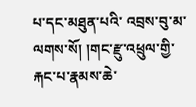པ་དང་མཐུན་པའི་ འབྲས་བུ་མ་ལགས་སོ། །གང་རྫུ་འཕྲུལ་གྱི་རྐང་པ་རྣམས་ཆེ་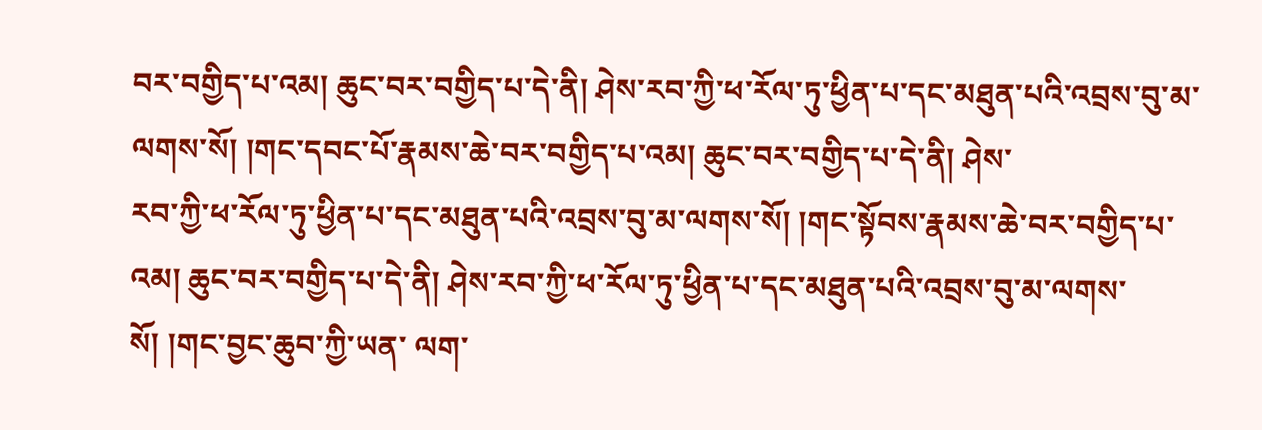བར་བགྱིད་པ་འམ། ཆུང་བར་བགྱིད་པ་དེ་ནི། ཤེས་རབ་ཀྱི་ཕ་རོལ་ཏུ་ཕྱིན་པ་དང་མཐུན་པའི་འབྲས་བུ་མ་ལགས་སོ། །གང་དབང་པོ་རྣམས་ཆེ་བར་བགྱིད་པ་འམ། ཆུང་བར་བགྱིད་པ་དེ་ནི། ཤེས་
རབ་ཀྱི་ཕ་རོལ་ཏུ་ཕྱིན་པ་དང་མཐུན་པའི་འབྲས་བུ་མ་ལགས་སོ། །གང་སྟོབས་རྣམས་ཆེ་བར་བགྱིད་པ་འམ། ཆུང་བར་བགྱིད་པ་དེ་ནི། ཤེས་རབ་ཀྱི་ཕ་རོལ་ཏུ་ཕྱིན་པ་དང་མཐུན་པའི་འབྲས་བུ་མ་ལགས་སོ། །གང་བྱང་ཆུབ་ཀྱི་ཡན་ ལག་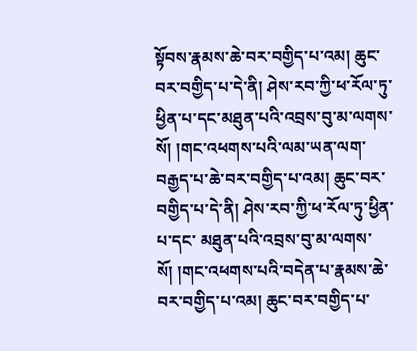སྟོབས་རྣམས་ཆེ་བར་བགྱིད་པ་འམ། ཆུང་བར་བགྱིད་པ་དེ་ནི། ཤེས་རབ་ཀྱི་ཕ་རོལ་ཏུ་ཕྱིན་པ་དང་མཐུན་པའི་འབྲས་བུ་མ་ལགས་སོ། །གང་འཕགས་པའི་ལམ་ཡན་ལག་བརྒྱད་པ་ཆེ་བར་བགྱིད་པ་འམ། ཆུང་བར་བགྱིད་པ་དེ་ནི། ཤེས་རབ་ཀྱི་ཕ་རོལ་ཏུ་ཕྱིན་པ་དང་ མཐུན་པའི་འབྲས་བུ་མ་ལགས་སོ། །གང་འཕགས་པའི་བདེན་པ་རྣམས་ཆེ་བར་བགྱིད་པ་འམ། ཆུང་བར་བགྱིད་པ་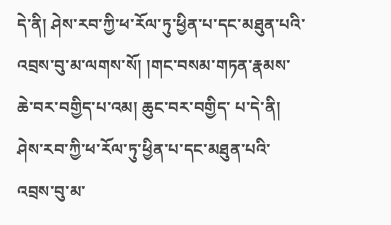དེ་ནི། ཤེས་རབ་ཀྱི་ཕ་རོལ་ཏུ་ཕྱིན་པ་དང་མཐུན་པའི་འབྲས་བུ་མ་ལགས་སོ། །གང་བསམ་གཏན་རྣམས་ཆེ་བར་བགྱིད་པ་འམ། ཆུང་བར་བགྱིད་ པ་དེ་ནི། ཤེས་རབ་ཀྱི་ཕ་རོལ་ཏུ་ཕྱིན་པ་དང་མཐུན་པའི་འབྲས་བུ་མ་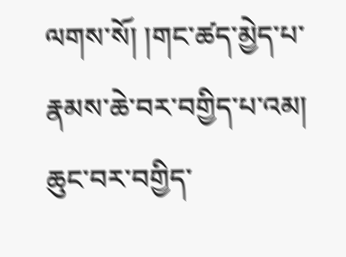ལགས་སོ། །གང་ཚད་མྱེད་པ་རྣམས་ཆེ་བར་བགྱིད་པ་འམ། ཆུང་བར་བགྱིད་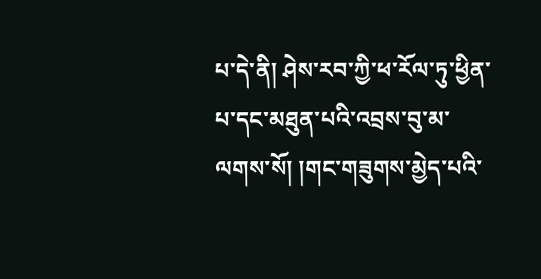པ་དེ་ནི། ཤེས་རབ་ཀྱི་ཕ་རོལ་ཏུ་ཕྱིན་པ་དང་མཐུན་པའི་འབྲས་བུ་མ་ལགས་སོ། །གང་གཟུགས་མྱེད་པའི་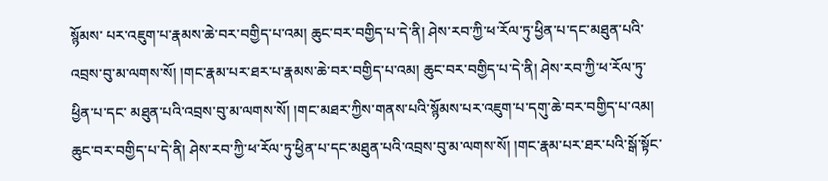སྙོམས་ པར་འཇུག་པ་རྣམས་ཆེ་བར་བགྱིད་པ་འམ། ཆུང་བར་བགྱིད་པ་དེ་ནི། ཤེས་རབ་ཀྱི་ཕ་རོལ་ཏུ་ཕྱིན་པ་དང་མཐུན་པའི་འབྲས་བུ་མ་ལགས་སོ། །གང་རྣམ་པར་ཐར་པ་རྣམས་ཆེ་བར་བགྱིད་པ་འམ། ཆུང་བར་བགྱིད་པ་དེ་ནི། ཤེས་རབ་ཀྱི་ཕ་རོལ་ཏུ་ཕྱིན་པ་དང་ མཐུན་པའི་འབྲས་བུ་མ་ལགས་སོ། །གང་མཐར་ཀྱིས་གནས་པའི་སྙོམས་པར་འཇུག་པ་དགུ་ཆེ་བར་བགྱིད་པ་འམ། ཆུང་བར་བགྱིད་པ་དེ་ནི། ཤེས་རབ་ཀྱི་ཕ་རོལ་ཏུ་ཕྱིན་པ་དང་མཐུན་པའི་འབྲས་བུ་མ་ལགས་སོ། །གང་རྣམ་པར་ཐར་པའི་སྒོ་སྟོང་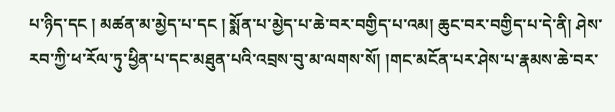པ་ཉིད་དང ། མཚན་མ་མྱེད་པ་དང ། སྨོན་པ་མྱེད་པ་ཆེ་བར་བགྱིད་པ་འམ། ཆུང་བར་བགྱིད་པ་དེ་ནི། ཤེས་རབ་ཀྱི་ཕ་རོལ་ཏུ་ཕྱིན་པ་དང་མཐུན་པའི་འབྲས་བུ་མ་ལགས་སོ། །གང་མངོན་པར་ཤེས་པ་རྣམས་ཆེ་བར་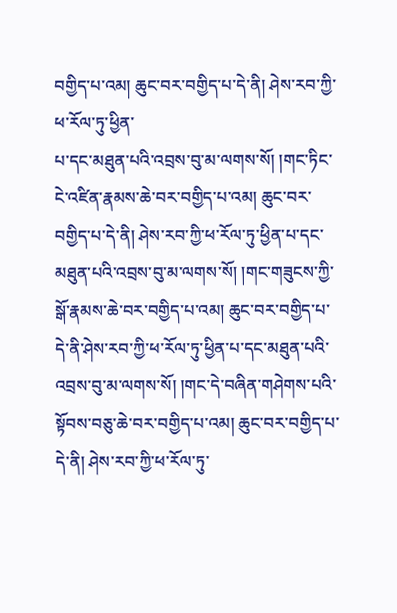བགྱིད་པ་འམ། ཆུང་བར་བགྱིད་པ་དེ་ནི། ཤེས་རབ་ཀྱི་ཕ་རོལ་ཏུ་ཕྱིན་
པ་དང་མཐུན་པའི་འབྲས་བུ་མ་ལགས་སོ། །གང་ཏིང་ངེ་འཛིན་རྣམས་ཆེ་བར་བགྱིད་པ་འམ། ཆུང་བར་བགྱིད་པ་དེ་ནི། ཤེས་རབ་ཀྱི་ཕ་རོལ་ཏུ་ཕྱིན་པ་དང་མཐུན་པའི་འབྲས་བུ་མ་ལགས་སོ། །གང་གཟུངས་ཀྱི་སྒོ་རྣམས་ཆེ་བར་བགྱིད་པ་འམ། ཆུང་བར་བགྱིད་པ་ དེ་ནི་ཤེས་རབ་ཀྱི་ཕ་རོལ་ཏུ་ཕྱིན་པ་དང་མཐུན་པའི་འབྲས་བུ་མ་ལགས་སོ། །གང་དེ་བཞིན་གཤེགས་པའི་སྟོབས་བཅུ་ཆེ་བར་བགྱིད་པ་འམ། ཆུང་བར་བགྱིད་པ་དེ་ནི། ཤེས་རབ་ཀྱི་ཕ་རོལ་ཏུ་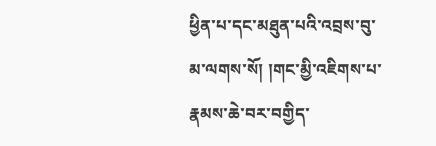ཕྱིན་པ་དང་མཐུན་པའི་འབྲས་བུ་མ་ལགས་སོ། །གང་མྱི་འཇིགས་པ་ རྣམས་ཆེ་བར་བགྱིད་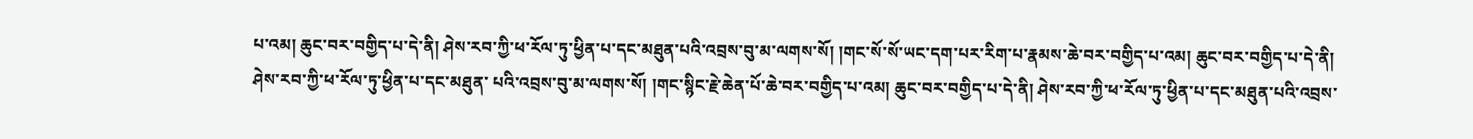པ་འམ། ཆུང་བར་བགྱིད་པ་དེ་ནི། ཤེས་རབ་ཀྱི་ཕ་རོལ་ཏུ་ཕྱིན་པ་དང་མཐུན་པའི་འབྲས་བུ་མ་ལགས་སོ། །གང་སོ་སོ་ཡང་དག་པར་རིག་པ་རྣམས་ཆེ་བར་བགྱིད་པ་འམ། ཆུང་བར་བགྱིད་པ་དེ་ནི། ཤེས་རབ་ཀྱི་ཕ་རོལ་ཏུ་ཕྱིན་པ་དང་མཐུན་ པའི་འབྲས་བུ་མ་ལགས་སོ། །གང་སྙིང་རྗེ་ཆེན་པོ་ཆེ་བར་བགྱིད་པ་འམ། ཆུང་བར་བགྱིད་པ་དེ་ནི། ཤེས་རབ་ཀྱི་ཕ་རོལ་ཏུ་ཕྱིན་པ་དང་མཐུན་པའི་འབྲས་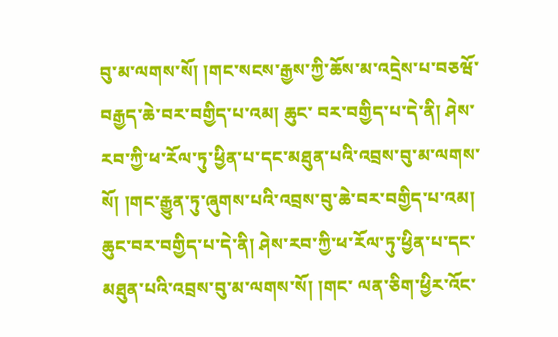བུ་མ་ལགས་སོ། །གང་སངས་རྒྱས་ཀྱི་ཆོས་མ་འདྲེས་པ་བཅཝོ་བརྒྱད་ཆེ་བར་བགྱིད་པ་འམ། ཆུང་ བར་བགྱིད་པ་དེ་ནི། ཤེས་རབ་ཀྱི་ཕ་རོལ་ཏུ་ཕྱིན་པ་དང་མཐུན་པའི་འབྲས་བུ་མ་ལགས་སོ། །གང་རྒྱུན་ཏུ་ཞུགས་པའི་འབྲས་བུ་ཆེ་བར་བགྱིད་པ་འམ། ཆུང་བར་བགྱིད་པ་དེ་ནི། ཤེས་རབ་ཀྱི་ཕ་རོལ་ཏུ་ཕྱིན་པ་དང་མཐུན་པའི་འབྲས་བུ་མ་ལགས་སོ། །གང་ ལན་ཅིག་ཕྱིར་འོང་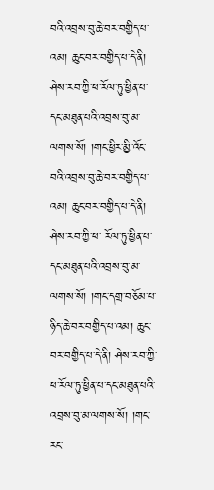བའི་འབྲས་བུ་ཆེ་བར་བགྱིད་པ་འམ། ཆུང་བར་བགྱིད་པ་དེ་ནི། ཤེས་རབ་ཀྱི་ཕ་རོལ་ཏུ་ཕྱིན་པ་དང་མཐུན་པའི་འབྲས་བུ་མ་ལགས་སོ། །གང་ཕྱིར་མྱི་འོང་བའི་འབྲས་བུ་ཆེ་བར་བགྱིད་པ་འམ། ཆུང་བར་བགྱིད་པ་དེ་ནི། ཤེས་རབ་ཀྱི་ཕ་ རོལ་ཏུ་ཕྱིན་པ་དང་མཐུན་པའི་འབྲས་བུ་མ་ལགས་སོ། །གང་དགྲ་བཅོམ་པ་ཉིད་ཆེ་བར་བགྱིད་པ་འམ། ཆུང་བར་བགྱིད་པ་དེ་ནི། ཤེས་རབ་ཀྱི་ཕ་རོལ་ཏུ་ཕྱིན་པ་དང་མཐུན་པའི་འབྲས་བུ་མ་ལགས་སོ། །གང་རང་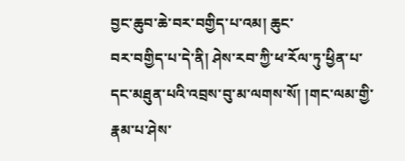བྱང་ཆུབ་ཆེ་བར་བགྱིད་པ་འམ། ཆུང་
བར་བགྱིད་པ་དེ་ནི། ཤེས་རབ་ཀྱི་ཕ་རོལ་ཏུ་ཕྱིན་པ་དང་མཐུན་པའི་འབྲས་བུ་མ་ལགས་སོ། །གང་ལམ་གྱི་རྣམ་པ་ཤེས་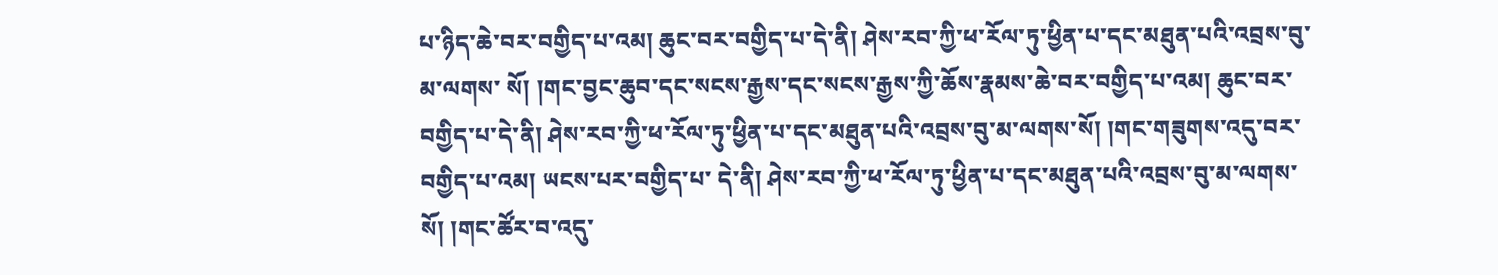པ་ཉིད་ཆེ་བར་བགྱིད་པ་འམ། ཆུང་བར་བགྱིད་པ་དེ་ནི། ཤེས་རབ་ཀྱི་ཕ་རོལ་ཏུ་ཕྱིན་པ་དང་མཐུན་པའི་འབྲས་བུ་མ་ལགས་ སོ། །གང་བྱང་ཆུབ་དང་སངས་རྒྱས་དང་སངས་རྒྱས་ཀྱི་ཆོས་རྣམས་ཆེ་བར་བགྱིད་པ་འམ། ཆུང་བར་བགྱིད་པ་དེ་ནི། ཤེས་རབ་ཀྱི་ཕ་རོལ་ཏུ་ཕྱིན་པ་དང་མཐུན་པའི་འབྲས་བུ་མ་ལགས་སོ། །གང་གཟུགས་འདུ་བར་བགྱིད་པ་འམ། ཡངས་པར་བགྱིད་པ་ དེ་ནི། ཤེས་རབ་ཀྱི་ཕ་རོལ་ཏུ་ཕྱིན་པ་དང་མཐུན་པའི་འབྲས་བུ་མ་ལགས་སོ། །གང་ཚོར་བ་འདུ་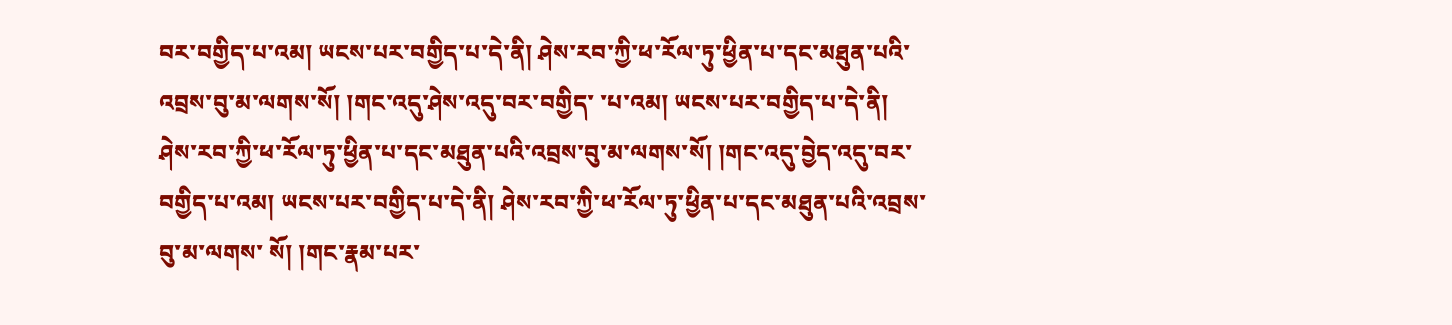བར་བགྱིད་པ་འམ། ཡངས་པར་བགྱིད་པ་དེ་ནི། ཤེས་རབ་ཀྱི་ཕ་རོལ་ཏུ་ཕྱིན་པ་དང་མཐུན་པའི་འབྲས་བུ་མ་ལགས་སོ། །གང་འདུ་ཤེས་འདུ་བར་བགྱིད་ ་པ་འམ། ཡངས་པར་བགྱིད་པ་དེ་ནི། ཤེས་རབ་ཀྱི་ཕ་རོལ་ཏུ་ཕྱིན་པ་དང་མཐུན་པའི་འབྲས་བུ་མ་ལགས་སོ། །གང་འདུ་བྱེད་འདུ་བར་བགྱིད་པ་འམ། ཡངས་པར་བགྱིད་པ་དེ་ནི། ཤེས་རབ་ཀྱི་ཕ་རོལ་ཏུ་ཕྱིན་པ་དང་མཐུན་པའི་འབྲས་བུ་མ་ལགས་ སོ། །གང་རྣམ་པར་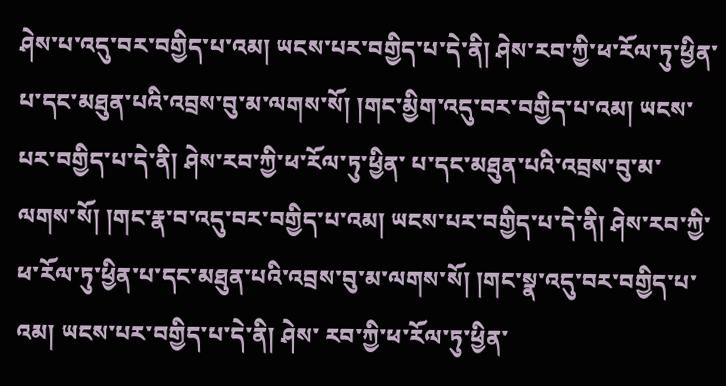ཤེས་པ་འདུ་བར་བགྱིད་པ་འམ། ཡངས་པར་བགྱིད་པ་དེ་ནི། ཤེས་རབ་ཀྱི་ཕ་རོལ་ཏུ་ཕྱིན་པ་དང་མཐུན་པའི་འབྲས་བུ་མ་ལགས་སོ། །གང་མྱིག་འདུ་བར་བགྱིད་པ་འམ། ཡངས་པར་བགྱིད་པ་དེ་ནི། ཤེས་རབ་ཀྱི་ཕ་རོལ་ཏུ་ཕྱིན་ པ་དང་མཐུན་པའི་འབྲས་བུ་མ་ལགས་སོ། །གང་རྣ་བ་འདུ་བར་བགྱིད་པ་འམ། ཡངས་པར་བགྱིད་པ་དེ་ནི། ཤེས་རབ་ཀྱི་ཕ་རོལ་ཏུ་ཕྱིན་པ་དང་མཐུན་པའི་འབྲས་བུ་མ་ལགས་སོ། །གང་སྣ་འདུ་བར་བགྱིད་པ་འམ། ཡངས་པར་བགྱིད་པ་དེ་ནི། ཤེས་ རབ་ཀྱི་ཕ་རོལ་ཏུ་ཕྱིན་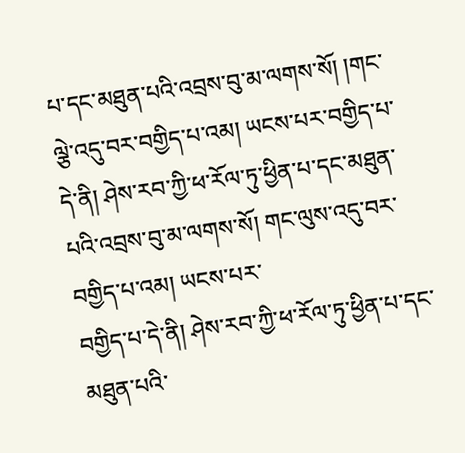པ་དང་མཐུན་པའི་འབྲས་བུ་མ་ལགས་སོ། །གང་ལྕེ་འདུ་བར་བགྱིད་པ་འམ། ཡངས་པར་བགྱིད་པ་དེ་ནི། ཤེས་རབ་ཀྱི་ཕ་རོལ་ཏུ་ཕྱིན་པ་དང་མཐུན་པའི་འབྲས་བུ་མ་ལགས་སོ། གང་ལུས་འདུ་བར་བགྱིད་པ་འམ། ཡངས་པར་
བགྱིད་པ་དེ་ནི། ཤེས་རབ་ཀྱི་ཕ་རོལ་ཏུ་ཕྱིན་པ་དང་མཐུན་པའི་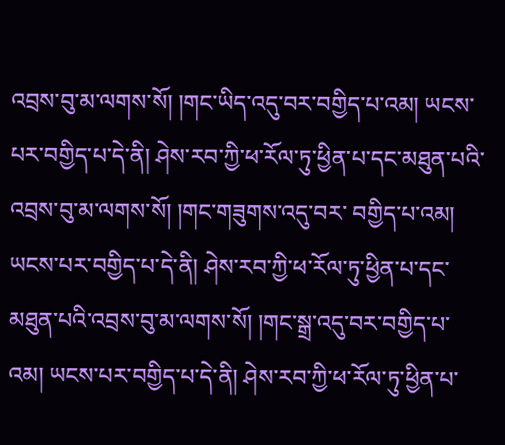འབྲས་བུ་མ་ལགས་སོ། །གང་ཡིད་འདུ་བར་བགྱིད་པ་འམ། ཡངས་པར་བགྱིད་པ་དེ་ནི། ཤེས་རབ་ཀྱི་ཕ་རོལ་ཏུ་ཕྱིན་པ་དང་མཐུན་པའི་འབྲས་བུ་མ་ལགས་སོ། །གང་གཟུགས་འདུ་བར་ བགྱིད་པ་འམ། ཡངས་པར་བགྱིད་པ་དེ་ནི། ཤེས་རབ་ཀྱི་ཕ་རོལ་ཏུ་ཕྱིན་པ་དང་མཐུན་པའི་འབྲས་བུ་མ་ལགས་སོ། །གང་སྒྲ་འདུ་བར་བགྱིད་པ་འམ། ཡངས་པར་བགྱིད་པ་དེ་ནི། ཤེས་རབ་ཀྱི་ཕ་རོལ་ཏུ་ཕྱིན་པ་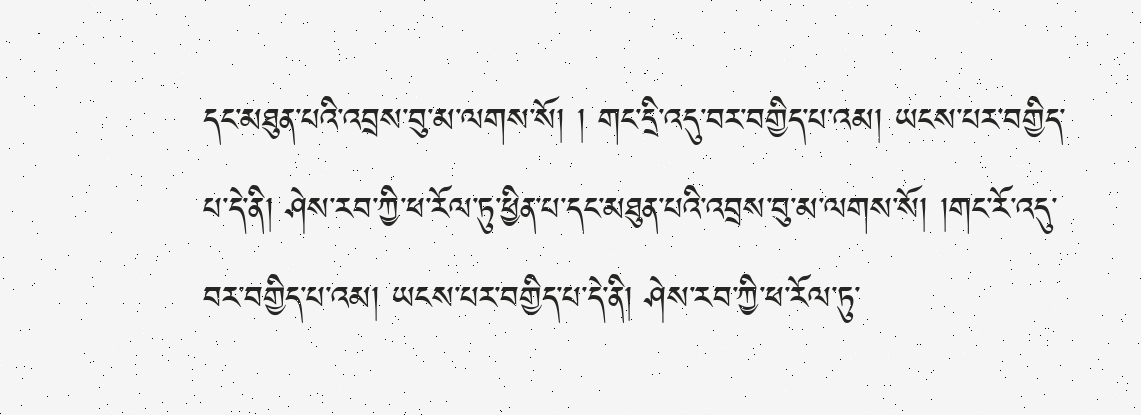དང་མཐུན་པའི་འབྲས་བུ་མ་ལགས་སོ། ། གང་དྲི་འདུ་བར་བགྱིད་པ་འམ། ཡངས་པར་བགྱིད་པ་དེ་ནི། ཤེས་རབ་ཀྱི་ཕ་རོལ་ཏུ་ཕྱིན་པ་དང་མཐུན་པའི་འབྲས་བུ་མ་ལགས་སོ། །གང་རོ་འདུ་བར་བགྱིད་པ་འམ། ཡངས་པར་བགྱིད་པ་དེ་ནི། ཤེས་རབ་ཀྱི་ཕ་རོལ་ཏུ་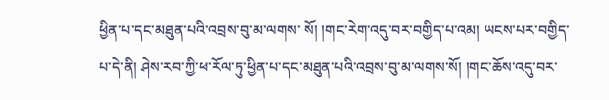ཕྱིན་པ་དང་མཐུན་པའི་འབྲས་བུ་མ་ལགས་ སོ། །གང་རེག་འདུ་བར་བགྱིད་པ་འམ། ཡངས་པར་བགྱིད་པ་དེ་ནི། ཤེས་རབ་ཀྱི་ཕ་རོལ་ཏུ་ཕྱིན་པ་དང་མཐུན་པའི་འབྲས་བུ་མ་ལགས་སོ། །གང་ཆོས་འདུ་བར་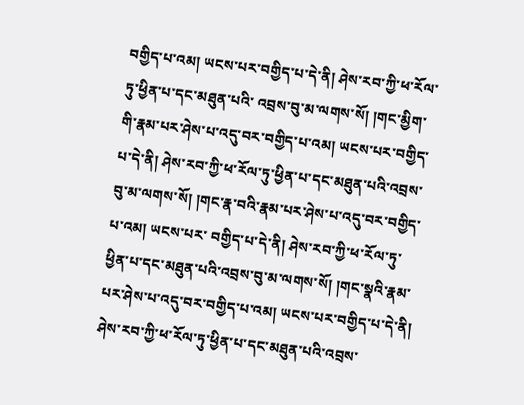བགྱིད་པ་འམ། ཡངས་པར་བགྱིད་པ་དེ་ནི། ཤེས་རབ་ཀྱི་ཕ་རོལ་ཏུ་ཕྱིན་པ་དང་མཐུན་པའི་ འབྲས་བུ་མ་ལགས་སོ། །གང་མྱིག་གི་རྣམ་པར་ཤེས་པ་འདུ་བར་བགྱིད་པ་འམ། ཡངས་པར་བགྱིད་པ་དེ་ནི། ཤེས་རབ་ཀྱི་ཕ་རོལ་ཏུ་ཕྱིན་པ་དང་མཐུན་པའི་འབྲས་བུ་མ་ལགས་སོ། །གང་རྣ་བའི་རྣམ་པར་ཤེས་པ་འདུ་བར་བགྱིད་པ་འམ། ཡངས་པར་ བགྱིད་པ་དེ་ནི། ཤེས་རབ་ཀྱི་ཕ་རོལ་ཏུ་ཕྱིན་པ་དང་མཐུན་པའི་འབྲས་བུ་མ་ལགས་སོ། །གང་སྣའི་རྣམ་པར་ཤེས་པ་འདུ་བར་བགྱིད་པ་འམ། ཡངས་པར་བགྱིད་པ་དེ་ནི། ཤེས་རབ་ཀྱི་ཕ་རོལ་ཏུ་ཕྱིན་པ་དང་མཐུན་པའི་འབྲས་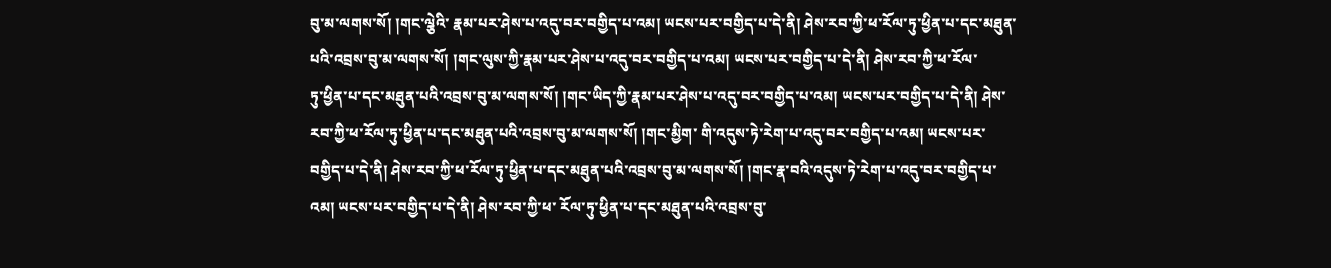བུ་མ་ལགས་སོ། །གང་ལྕེའི་ རྣམ་པར་ཤེས་པ་འདུ་བར་བགྱིད་པ་འམ། ཡངས་པར་བགྱིད་པ་དེ་ནི། ཤེས་རབ་ཀྱི་ཕ་རོལ་ཏུ་ཕྱིན་པ་དང་མཐུན་པའི་འབྲས་བུ་མ་ལགས་སོ། །གང་ལུས་ཀྱི་རྣམ་པར་ཤེས་པ་འདུ་བར་བགྱིད་པ་འམ། ཡངས་པར་བགྱིད་པ་དེ་ནི། ཤེས་རབ་ཀྱི་ཕ་རོལ་
ཏུ་ཕྱིན་པ་དང་མཐུན་པའི་འབྲས་བུ་མ་ལགས་སོ། །གང་ཡིད་ཀྱི་རྣམ་པར་ཤེས་པ་འདུ་བར་བགྱིད་པ་འམ། ཡངས་པར་བགྱིད་པ་དེ་ནི། ཤེས་རབ་ཀྱི་ཕ་རོལ་ཏུ་ཕྱིན་པ་དང་མཐུན་པའི་འབྲས་བུ་མ་ལགས་སོ། །གང་མྱིག་ གི་འདུས་ཏེ་རེག་པ་འདུ་བར་བགྱིད་པ་འམ། ཡངས་པར་བགྱིད་པ་དེ་ནི། ཤེས་རབ་ཀྱི་ཕ་རོལ་ཏུ་ཕྱིན་པ་དང་མཐུན་པའི་འབྲས་བུ་མ་ལགས་སོ། །གང་རྣ་བའི་འདུས་ཏེ་རེག་པ་འདུ་བར་བགྱིད་པ་འམ། ཡངས་པར་བགྱིད་པ་དེ་ནི། ཤེས་རབ་ཀྱི་ཕ་ རོལ་ཏུ་ཕྱིན་པ་དང་མཐུན་པའི་འབྲས་བུ་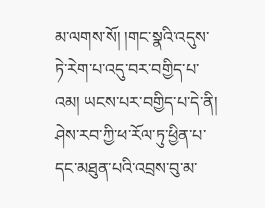མ་ལགས་སོ། །གང་སྣའི་འདུས་ཏེ་རེག་པ་འདུ་བར་བགྱིད་པ་འམ། ཡངས་པར་བགྱིད་པ་དེ་ནི། ཤེས་རབ་ཀྱི་ཕ་རོལ་ཏུ་ཕྱིན་པ་དང་མཐུན་པའི་འབྲས་བུ་མ་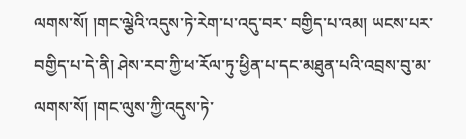ལགས་སོ། །གང་ལྕེའི་འདུས་ཏེ་རེག་པ་འདུ་བར་ བགྱིད་པ་འམ། ཡངས་པར་བགྱིད་པ་དེ་ནི། ཤེས་རབ་ཀྱི་ཕ་རོལ་ཏུ་ཕྱིན་པ་དང་མཐུན་པའི་འབྲས་བུ་མ་ལགས་སོ། །གང་ལུས་ཀྱི་འདུས་ཏེ་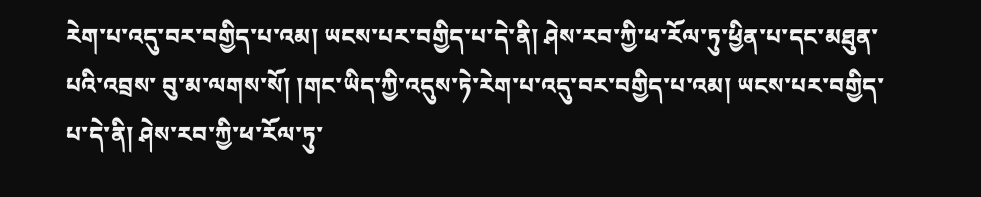རེག་པ་འདུ་བར་བགྱིད་པ་འམ། ཡངས་པར་བགྱིད་པ་དེ་ནི། ཤེས་རབ་ཀྱི་ཕ་རོལ་ཏུ་ཕྱིན་པ་དང་མཐུན་པའི་འབྲས་ བུ་མ་ལགས་སོ། །གང་ཡིད་ཀྱི་འདུས་ཏེ་རེག་པ་འདུ་བར་བགྱིད་པ་འམ། ཡངས་པར་བགྱིད་པ་དེ་ནི། ཤེས་རབ་ཀྱི་ཕ་རོལ་ཏུ་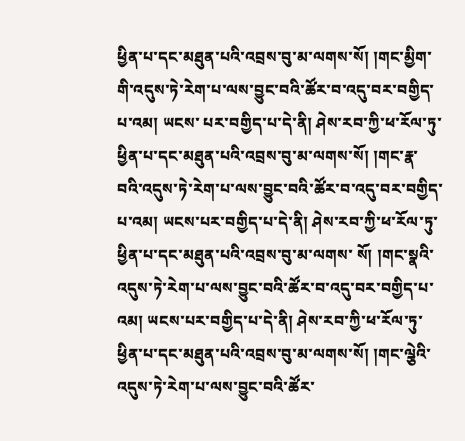ཕྱིན་པ་དང་མཐུན་པའི་འབྲས་བུ་མ་ལགས་སོ། །གང་མྱིག་གི་འདུས་ཏེ་རེག་པ་ལས་བྱུང་བའི་ཚོར་བ་འདུ་བར་བགྱིད་པ་འམ། ཡངས་ པར་བགྱིད་པ་དེ་ནི། ཤེས་རབ་ཀྱི་ཕ་རོལ་ཏུ་ཕྱིན་པ་དང་མཐུན་པའི་འབྲས་བུ་མ་ལགས་སོ། །གང་རྣ་བའི་འདུས་ཏེ་རེག་པ་ལས་བྱུང་བའི་ཚོར་བ་འདུ་བར་བགྱིད་པ་འམ། ཡངས་པར་བགྱིད་པ་དེ་ནི། ཤེས་རབ་ཀྱི་ཕ་རོལ་ཏུ་ཕྱིན་པ་དང་མཐུན་པའི་འབྲས་བུ་མ་ལགས་ སོ། །གང་སྣའི་འདུས་ཏེ་རེག་པ་ལས་བྱུང་བའི་ཚོར་བ་འདུ་བར་བགྱིད་པ་འམ། ཡངས་པར་བགྱིད་པ་དེ་ནི། ཤེས་རབ་ཀྱི་ཕ་རོལ་ཏུ་ཕྱིན་པ་དང་མཐུན་པའི་འབྲས་བུ་མ་ལགས་སོ། །གང་ལྕེའི་འདུས་ཏེ་རེག་པ་ལས་བྱུང་བའི་ཚོར་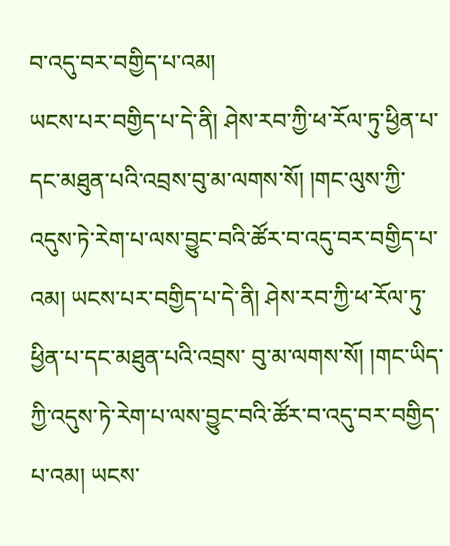བ་འདུ་བར་བགྱིད་པ་འམ།
ཡངས་པར་བགྱིད་པ་དེ་ནི། ཤེས་རབ་ཀྱི་ཕ་རོལ་ཏུ་ཕྱིན་པ་དང་མཐུན་པའི་འབྲས་བུ་མ་ལགས་སོ། །གང་ལུས་ཀྱི་འདུས་ཏེ་རེག་པ་ལས་བྱུང་བའི་ཚོར་བ་འདུ་བར་བགྱིད་པ་འམ། ཡངས་པར་བགྱིད་པ་དེ་ནི། ཤེས་རབ་ཀྱི་ཕ་རོལ་ཏུ་ཕྱིན་པ་དང་མཐུན་པའི་འབྲས་ བུ་མ་ལགས་སོ། །གང་ཡིད་ཀྱི་འདུས་ཏེ་རེག་པ་ལས་བྱུང་བའི་ཚོར་བ་འདུ་བར་བགྱིད་པ་འམ། ཡངས་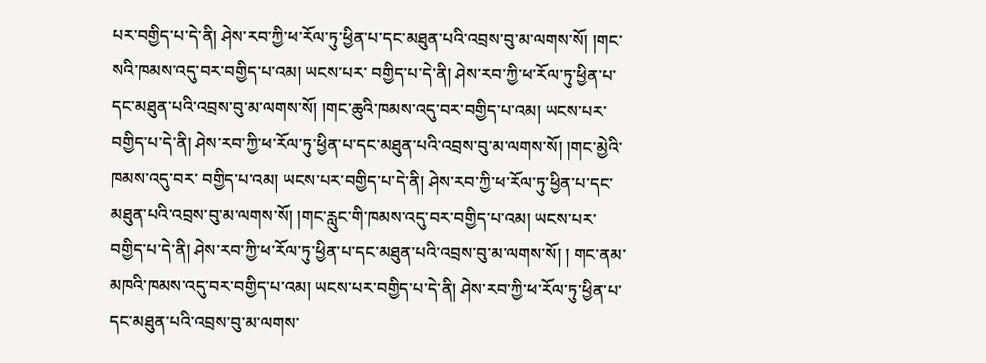པར་བགྱིད་པ་དེ་ནི། ཤེས་རབ་ཀྱི་ཕ་རོལ་ཏུ་ཕྱིན་པ་དང་མཐུན་པའི་འབྲས་བུ་མ་ལགས་སོ། །གང་སའི་ཁམས་འདུ་བར་བགྱིད་པ་འམ། ཡངས་པར་ བགྱིད་པ་དེ་ནི། ཤེས་རབ་ཀྱི་ཕ་རོལ་ཏུ་ཕྱིན་པ་དང་མཐུན་པའི་འབྲས་བུ་མ་ལགས་སོ། །གང་ཆུའི་ཁམས་འདུ་བར་བགྱིད་པ་འམ། ཡངས་པར་བགྱིད་པ་དེ་ནི། ཤེས་རབ་ཀྱི་ཕ་རོལ་ཏུ་ཕྱིན་པ་དང་མཐུན་པའི་འབྲས་བུ་མ་ལགས་སོ། །གང་མྱེའི་ཁམས་འདུ་བར་ བགྱིད་པ་འམ། ཡངས་པར་བགྱིད་པ་དེ་ནི། ཤེས་རབ་ཀྱི་ཕ་རོལ་ཏུ་ཕྱིན་པ་དང་མཐུན་པའི་འབྲས་བུ་མ་ལགས་སོ། །གང་རླུང་གི་ཁམས་འདུ་བར་བགྱིད་པ་འམ། ཡངས་པར་བགྱིད་པ་དེ་ནི། ཤེས་རབ་ཀྱི་ཕ་རོལ་ཏུ་ཕྱིན་པ་དང་མཐུན་པའི་འབྲས་བུ་མ་ལགས་སོ། ། གང་ནམ་མཁའི་ཁམས་འདུ་བར་བགྱིད་པ་འམ། ཡངས་པར་བགྱིད་པ་དེ་ནི། ཤེས་རབ་ཀྱི་ཕ་རོལ་ཏུ་ཕྱིན་པ་དང་མཐུན་པའི་འབྲས་བུ་མ་ལགས་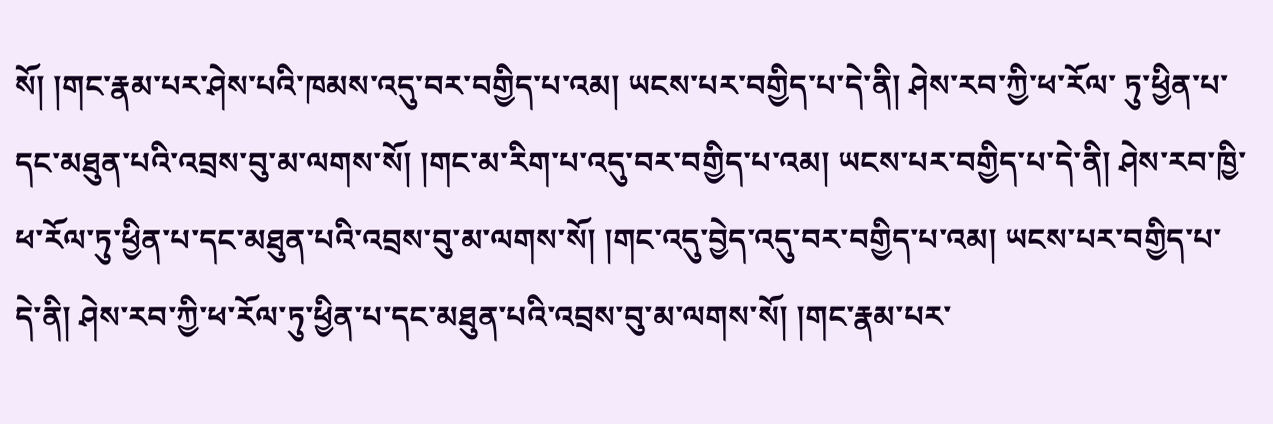སོ། །གང་རྣམ་པར་ཤེས་པའི་ཁམས་འདུ་བར་བགྱིད་པ་འམ། ཡངས་པར་བགྱིད་པ་དེ་ནི། ཤེས་རབ་ཀྱི་ཕ་རོལ་ ཏུ་ཕྱིན་པ་དང་མཐུན་པའི་འབྲས་བུ་མ་ལགས་སོ། །གང་མ་རིག་པ་འདུ་བར་བགྱིད་པ་འམ། ཡངས་པར་བགྱིད་པ་དེ་ནི། ཤེས་རབ་ཁྱི་ཕ་རོལ་ཏུ་ཕྱིན་པ་དང་མཐུན་པའི་འབྲས་བུ་མ་ལགས་སོ། །གང་འདུ་བྱེད་འདུ་བར་བགྱིད་པ་འམ། ཡངས་པར་བགྱིད་པ་དེ་ནི། ཤེས་རབ་ཀྱི་ཕ་རོལ་ཏུ་ཕྱིན་པ་དང་མཐུན་པའི་འབྲས་བུ་མ་ལགས་སོ། །གང་རྣམ་པར་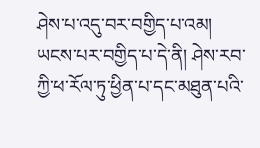ཤེས་པ་འདུ་བར་བགྱིད་པ་འམ། ཡངས་པར་བགྱིད་པ་དེ་ནི། ཤེས་རབ་ཀྱི་ཕ་རོལ་ཏུ་ཕྱིན་པ་དང་མཐུན་པའི་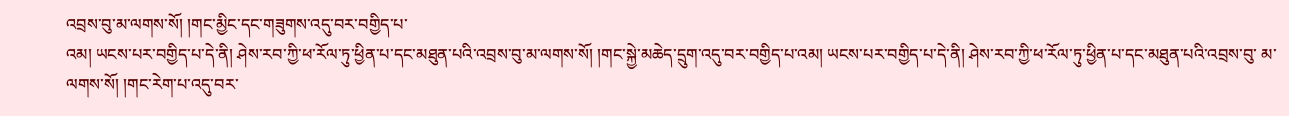འབྲས་བུ་མ་ལགས་སོ། །གང་མྱིང་དང་གཟུགས་འདུ་བར་བགྱིད་པ་
འམ། ཡངས་པར་བགྱིད་པ་དེ་ནི། ཤེས་རབ་ཀྱི་ཕ་རོལ་ཏུ་ཕྱིན་པ་དང་མཐུན་པའི་འབྲས་བུ་མ་ལགས་སོ། །གང་སྐྱེ་མཆེད་དྲུག་འདུ་བར་བགྱིད་པ་འམ། ཡངས་པར་བགྱིད་པ་དེ་ནི། ཤེས་རབ་ཀྱི་ཕ་རོལ་ཏུ་ཕྱིན་པ་དང་མཐུན་པའི་འབྲས་བུ་ མ་ལགས་སོ། །གང་རེག་པ་འདུ་བར་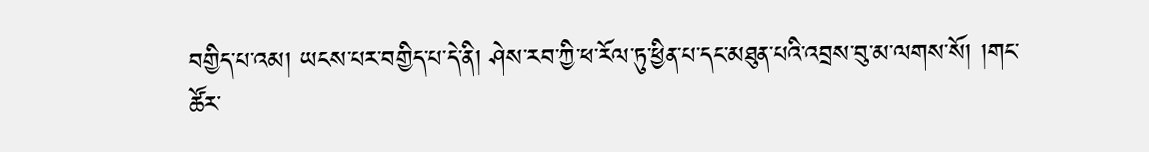བགྱིད་པ་འམ། ཡངས་པར་བགྱིད་པ་དེ་ནི། ཤེས་རབ་ཀྱི་ཕ་རོལ་ཏུ་ཕྱིན་པ་དང་མཐུན་པའི་འབྲས་བུ་མ་ལགས་སོ། །གང་ཚོར་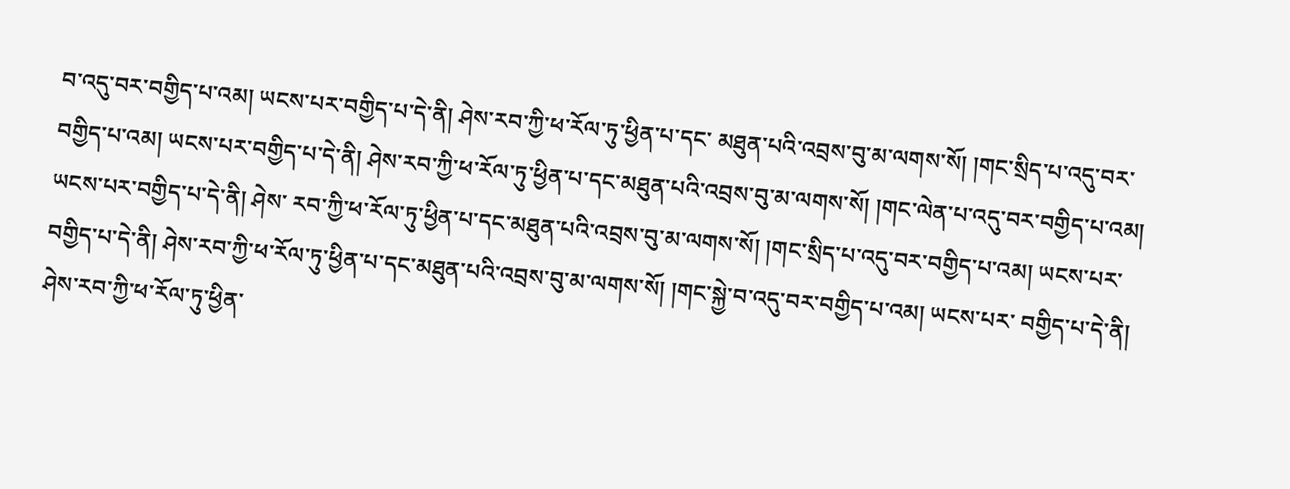བ་འདུ་བར་བགྱིད་པ་འམ། ཡངས་པར་བགྱིད་པ་དེ་ནི། ཤེས་རབ་ཀྱི་ཕ་རོལ་ཏུ་ཕྱིན་པ་དང་ མཐུན་པའི་འབྲས་བུ་མ་ལགས་སོ། །གང་སྲིད་པ་འདུ་བར་བགྱིད་པ་འམ། ཡངས་པར་བགྱིད་པ་དེ་ནི། ཤེས་རབ་ཀྱི་ཕ་རོལ་ཏུ་ཕྱིན་པ་དང་མཐུན་པའི་འབྲས་བུ་མ་ལགས་སོ། །གང་ལེན་པ་འདུ་བར་བགྱིད་པ་འམ། ཡངས་པར་བགྱིད་པ་དེ་ནི། ཤེས་ རབ་ཀྱི་ཕ་རོལ་ཏུ་ཕྱིན་པ་དང་མཐུན་པའི་འབྲས་བུ་མ་ལགས་སོ། །གང་སྲིད་པ་འདུ་བར་བགྱིད་པ་འམ། ཡངས་པར་བགྱིད་པ་དེ་ནི། ཤེས་རབ་ཀྱི་ཕ་རོལ་ཏུ་ཕྱིན་པ་དང་མཐུན་པའི་འབྲས་བུ་མ་ལགས་སོ། །གང་སྐྱེ་བ་འདུ་བར་བགྱིད་པ་འམ། ཡངས་པར་ བགྱིད་པ་དེ་ནི། ཤེས་རབ་ཀྱི་ཕ་རོལ་ཏུ་ཕྱིན་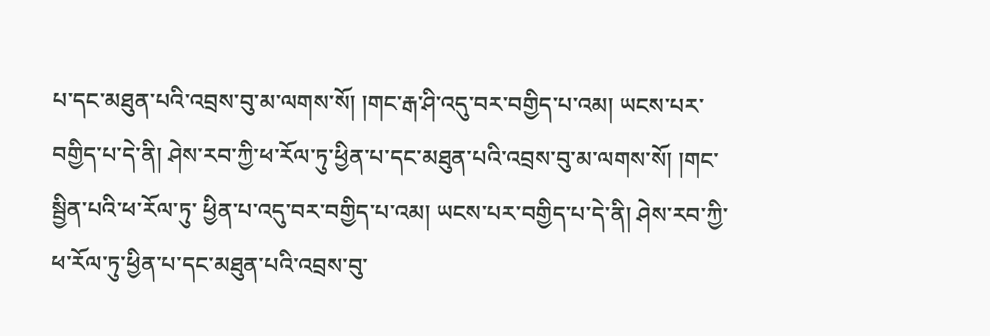པ་དང་མཐུན་པའི་འབྲས་བུ་མ་ལགས་སོ། །གང་རྒ་ཤི་འདུ་བར་བགྱིད་པ་འམ། ཡངས་པར་བགྱིད་པ་དེ་ནི། ཤེས་རབ་ཀྱི་ཕ་རོལ་ཏུ་ཕྱིན་པ་དང་མཐུན་པའི་འབྲས་བུ་མ་ལགས་སོ། །གང་སྦྱིན་པའི་ཕ་རོལ་ཏུ་ ཕྱིན་པ་འདུ་བར་བགྱིད་པ་འམ། ཡངས་པར་བགྱིད་པ་དེ་ནི། ཤེས་རབ་ཀྱི་ཕ་རོལ་ཏུ་ཕྱིན་པ་དང་མཐུན་པའི་འབྲས་བུ་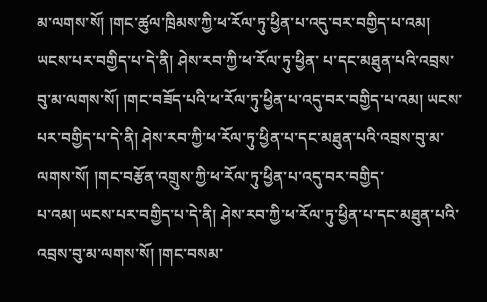མ་ལགས་སོ། །གང་ཚུལ་ཁྲིམས་ཀྱི་ཕ་རོལ་ཏུ་ཕྱིན་པ་འདུ་བར་བགྱིད་པ་འམ། ཡངས་པར་བགྱིད་པ་དེ་ནི། ཤེས་རབ་ཀྱི་ཕ་རོལ་ཏུ་ཕྱིན་ པ་དང་མཐུན་པའི་འབྲས་བུ་མ་ལགས་སོ། །གང་བཟོད་པའི་ཕ་རོལ་ཏུ་ཕྱིན་པ་འདུ་བར་བགྱིད་པ་འམ། ཡངས་པར་བགྱིད་པ་དེ་ནི། ཤེས་རབ་ཀྱི་ཕ་རོལ་ཏུ་ཕྱིན་པ་དང་མཐུན་པའི་འབྲས་བུ་མ་ལགས་སོ། །གང་བརྩོན་འགྲུས་ཀྱི་ཕ་རོལ་ཏུ་ཕྱིན་པ་འདུ་བར་བགྱིད་
པ་འམ། ཡངས་པར་བགྱིད་པ་དེ་ནི། ཤེས་རབ་ཀྱི་ཕ་རོལ་ཏུ་ཕྱིན་པ་དང་མཐུན་པའི་འབྲས་བུ་མ་ལགས་སོ། །གང་བསམ་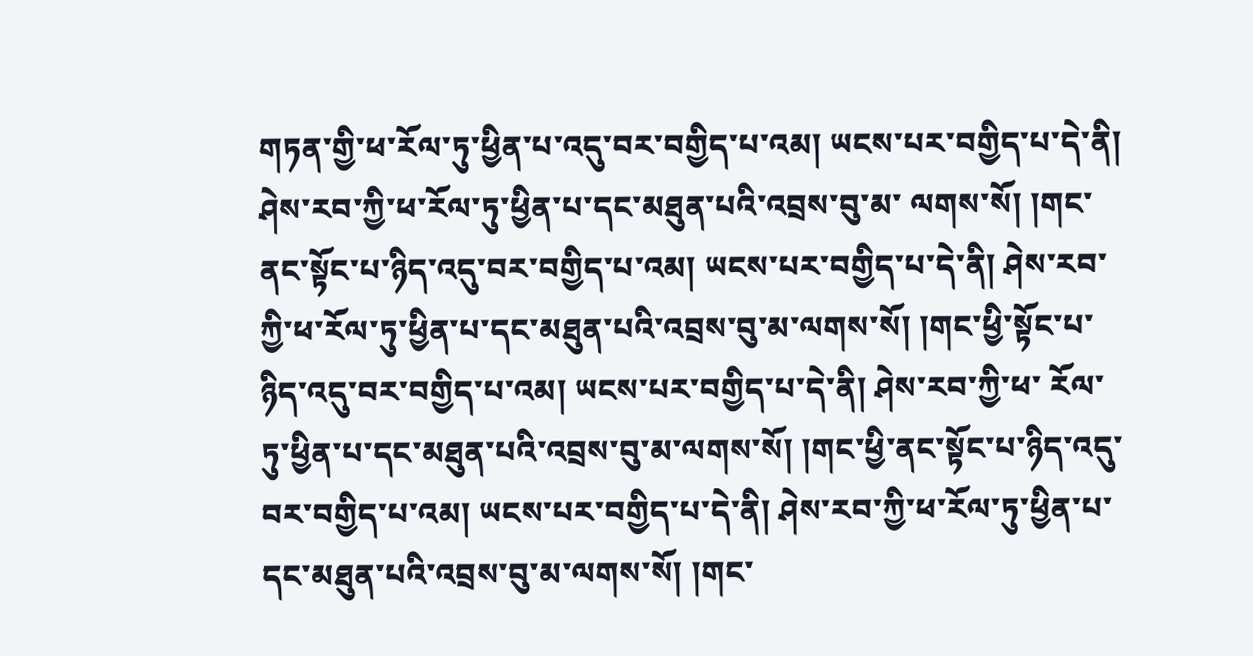གཏན་གྱི་ཕ་རོལ་ཏུ་ཕྱིན་པ་འདུ་བར་བགྱིད་པ་འམ། ཡངས་པར་བགྱིད་པ་དེ་ནི། ཤེས་རབ་ཀྱི་ཕ་རོལ་ཏུ་ཕྱིན་པ་དང་མཐུན་པའི་འབྲས་བུ་མ་ ལགས་སོ། །གང་ནང་སྟོང་པ་ཉིད་འདུ་བར་བགྱིད་པ་འམ། ཡངས་པར་བགྱིད་པ་དེ་ནི། ཤེས་རབ་ཀྱི་ཕ་རོལ་ཏུ་ཕྱིན་པ་དང་མཐུན་པའི་འབྲས་བུ་མ་ལགས་སོ། །གང་ཕྱི་སྟོང་པ་ཉིད་འདུ་བར་བགྱིད་པ་འམ། ཡངས་པར་བགྱིད་པ་དེ་ནི། ཤེས་རབ་ཀྱི་ཕ་ རོལ་ཏུ་ཕྱིན་པ་དང་མཐུན་པའི་འབྲས་བུ་མ་ལགས་སོ། །གང་ཕྱི་ནང་སྟོང་པ་ཉིད་འདུ་བར་བགྱིད་པ་འམ། ཡངས་པར་བགྱིད་པ་དེ་ནི། ཤེས་རབ་ཀྱི་ཕ་རོལ་ཏུ་ཕྱིན་པ་དང་མཐུན་པའི་འབྲས་བུ་མ་ལགས་སོ། །གང་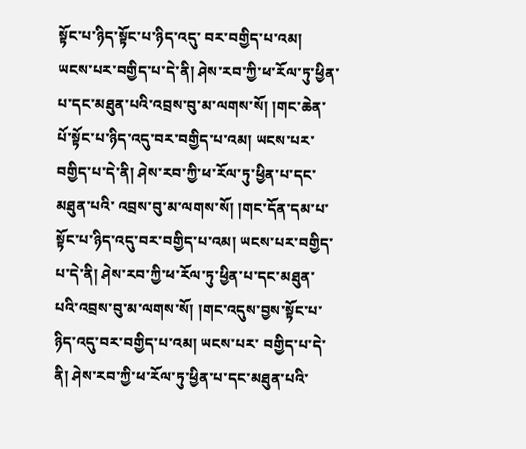སྟོང་པ་ཉིད་སྟོང་པ་ཉིད་འདུ་ བར་བགྱིད་པ་འམ། ཡངས་པར་བགྱིད་པ་དེ་ནི། ཤེས་རབ་ཀྱི་ཕ་རོལ་ཏུ་ཕྱིན་པ་དང་མཐུན་པའི་འབྲས་བུ་མ་ལགས་སོ། །གང་ཆེན་པོ་སྟོང་པ་ཉིད་འདུ་བར་བགྱིད་པ་འམ། ཡངས་པར་བགྱིད་པ་དེ་ནི། ཤེས་རབ་ཀྱི་ཕ་རོལ་ཏུ་ཕྱིན་པ་དང་མཐུན་པའི་ འབྲས་བུ་མ་ལགས་སོ། །གང་དོན་དམ་པ་སྟོང་པ་ཉིད་འདུ་བར་བགྱིད་པ་འམ། ཡངས་པར་བགྱིད་པ་དེ་ནི། ཤེས་རབ་ཀྱི་ཕ་རོལ་ཏུ་ཕྱིན་པ་དང་མཐུན་པའི་འབྲས་བུ་མ་ལགས་སོ། །གང་འདུས་བྱས་སྟོང་པ་ཉིད་འདུ་བར་བགྱིད་པ་འམ། ཡངས་པར་ བགྱིད་པ་དེ་ནི། ཤེས་རབ་ཀྱི་ཕ་རོལ་ཏུ་ཕྱིན་པ་དང་མཐུན་པའི་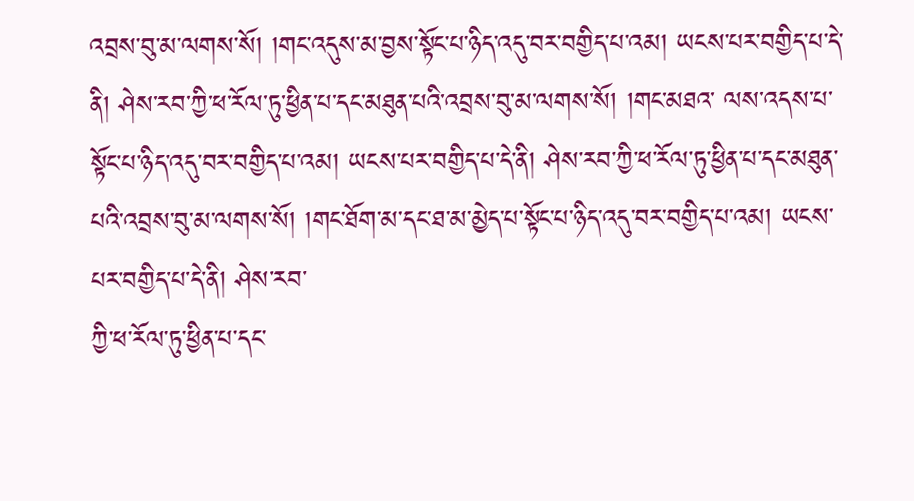འབྲས་བུ་མ་ལགས་སོ། །གང་འདུས་མ་བྱས་སྟོང་པ་ཉིད་འདུ་བར་བགྱིད་པ་འམ། ཡངས་པར་བགྱིད་པ་དེ་ནི། ཤེས་རབ་ཀྱི་ཕ་རོལ་ཏུ་ཕྱིན་པ་དང་མཐུན་པའི་འབྲས་བུ་མ་ལགས་སོ། །གང་མཐའ་ ལས་འདས་པ་སྟོང་པ་ཉིད་འདུ་བར་བགྱིད་པ་འམ། ཡངས་པར་བགྱིད་པ་དེ་ནི། ཤེས་རབ་ཀྱི་ཕ་རོལ་ཏུ་ཕྱིན་པ་དང་མཐུན་པའི་འབྲས་བུ་མ་ལགས་སོ། །གང་ཐོག་མ་དང་ཐ་མ་མྱེད་པ་སྟོང་པ་ཉིད་འདུ་བར་བགྱིད་པ་འམ། ཡངས་པར་བགྱིད་པ་དེ་ནི། ཤེས་རབ་
ཀྱི་ཕ་རོལ་ཏུ་ཕྱིན་པ་དང་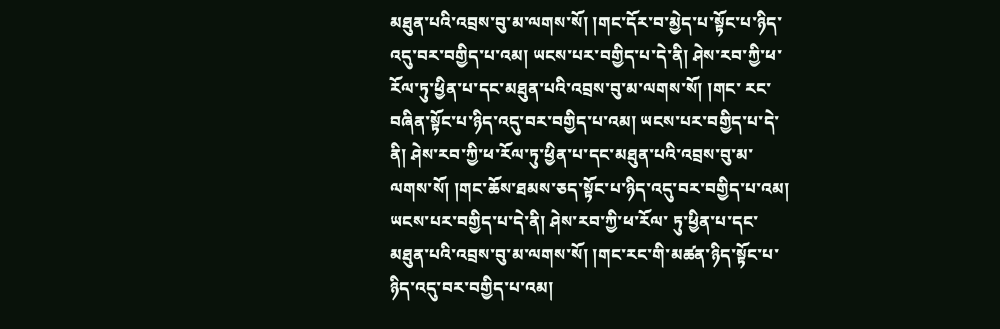མཐུན་པའི་འབྲས་བུ་མ་ལགས་སོ། །གང་དོར་བ་མྱེད་པ་སྟོང་པ་ཉིད་འདུ་བར་བགྱིད་པ་འམ། ཡངས་པར་བགྱིད་པ་དེ་ནི། ཤེས་རབ་ཀྱི་ཕ་རོལ་ཏུ་ཕྱིན་པ་དང་མཐུན་པའི་འབྲས་བུ་མ་ལགས་སོ། །གང་ རང་བཞིན་སྟོང་པ་ཉིད་འདུ་བར་བགྱིད་པ་འམ། ཡངས་པར་བགྱིད་པ་དེ་ནི། ཤེས་རབ་ཀྱི་ཕ་རོལ་ཏུ་ཕྱིན་པ་དང་མཐུན་པའི་འབྲས་བུ་མ་ལགས་སོ། །གང་ཆོས་ཐམས་ཅད་སྟོང་པ་ཉིད་འདུ་བར་བགྱིད་པ་འམ། ཡངས་པར་བགྱིད་པ་དེ་ནི། ཤེས་རབ་ཀྱི་ཕ་རོལ་ ཏུ་ཕྱིན་པ་དང་མཐུན་པའི་འབྲས་བུ་མ་ལགས་སོ། །གང་རང་གི་མཚན་ཉིད་སྟོང་པ་ཉིད་འདུ་བར་བགྱིད་པ་འམ།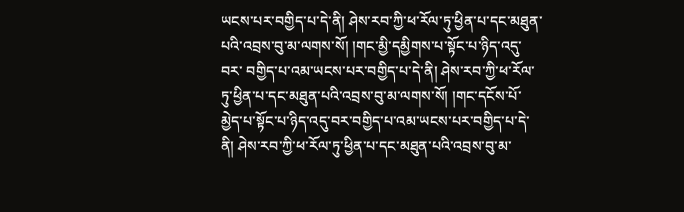ཡངས་པར་བགྱིད་པ་དེ་ནི། ཤེས་རབ་ཀྱི་ཕ་རོལ་ཏུ་ཕྱིན་པ་དང་མཐུན་པའི་འབྲས་བུ་མ་ལགས་སོ། །གང་མྱི་དམྱིགས་པ་སྟོང་པ་ཉིད་འདུ་བར་ བགྱིད་པ་འམ་ཡངས་པར་བགྱིད་པ་དེ་ནི། ཤེས་རབ་ཀྱི་ཕ་རོལ་ཏུ་ཕྱིན་པ་དང་མཐུན་པའི་འབྲས་བུ་མ་ལགས་སོ། །གང་དངོས་པོ་མྱེད་པ་སྟོང་པ་ཉིད་འདུ་བར་བགྱིད་པ་འམ་ཡངས་པར་བགྱིད་པ་དེ་ནི། ཤེས་རབ་ཀྱི་ཕ་རོལ་ཏུ་ཕྱིན་པ་དང་མཐུན་པའི་འབྲས་བུ་མ་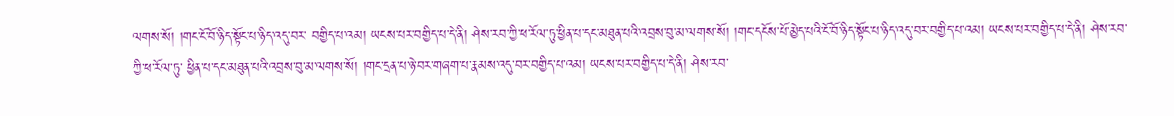ལགས་སོ། །གང་ངོ་བོ་ཉིད་སྟོང་པ་ཉིད་འདུ་བར་ བགྱིད་པ་འམ། ཡངས་པར་བགྱིད་པ་དེ་ནི། ཤེས་རབ་ཀྱི་ཕ་རོལ་ཏུ་ཕྱིན་པ་དང་མཐུན་པའི་འབྲས་བུ་མ་ལགས་སོ། །གང་དངོས་པོ་མྱེད་པའི་ངོ་བོ་ཉིད་སྟོང་པ་ཉིད་འདུ་བར་བགྱིད་པ་འམ། ཡངས་པར་བགྱིད་པ་དེ་ནི། ཤེས་རབ་ཀྱི་ཕ་རོལ་ཏུ་ ཕྱིན་པ་དང་མཐུན་པའི་འབྲས་བུ་མ་ལགས་སོ། །གང་དྲན་པ་ཉེ་བར་གཞག་པ་རྣམས་འདུ་བར་བགྱིད་པ་འམ། ཡངས་པར་བགྱིད་པ་དེ་ནི། ཤེས་རབ་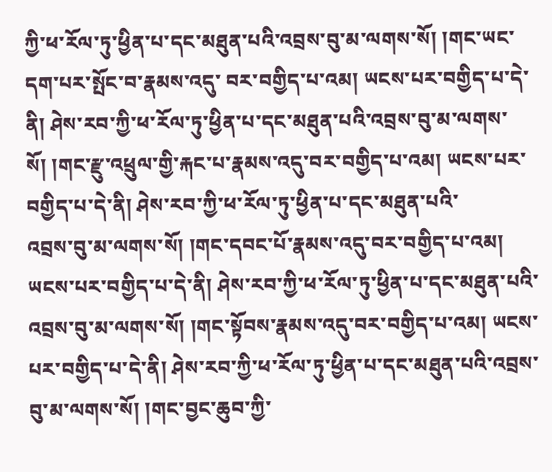ཀྱི་ཕ་རོལ་ཏུ་ཕྱིན་པ་དང་མཐུན་པའི་འབྲས་བུ་མ་ལགས་སོ། །གང་ཡང་དག་པར་སྤོང་བ་རྣམས་འདུ་ བར་བགྱིད་པ་འམ། ཡངས་པར་བགྱིད་པ་དེ་ནི། ཤེས་རབ་ཀྱི་ཕ་རོལ་ཏུ་ཕྱིན་པ་དང་མཐུན་པའི་འབྲས་བུ་མ་ལགས་སོ། །གང་རྫུ་འཕྲུལ་གྱི་རྐང་པ་རྣམས་འདུ་བར་བགྱིད་པ་འམ། ཡངས་པར་བགྱིད་པ་དེ་ནི། ཤེས་རབ་ཀྱི་ཕ་རོལ་ཏུ་ཕྱིན་པ་དང་མཐུན་པའི་
འབྲས་བུ་མ་ལགས་སོ། །གང་དབང་པོ་རྣམས་འདུ་བར་བགྱིད་པ་འམ། ཡངས་པར་བགྱིད་པ་དེ་ནི། ཤེས་རབ་ཀྱི་ཕ་རོལ་ཏུ་ཕྱིན་པ་དང་མཐུན་པའི་འབྲས་བུ་མ་ལགས་སོ། །གང་སྟོབས་རྣམས་འདུ་བར་བགྱིད་པ་འམ། ཡངས་པར་བགྱིད་པ་དེ་ནི། ཤེས་རབ་ཀྱི་ཕ་རོལ་ཏུ་ཕྱིན་པ་དང་མཐུན་པའི་འབྲས་བུ་མ་ལགས་སོ། །གང་བྱང་ཆུབ་ཀྱི་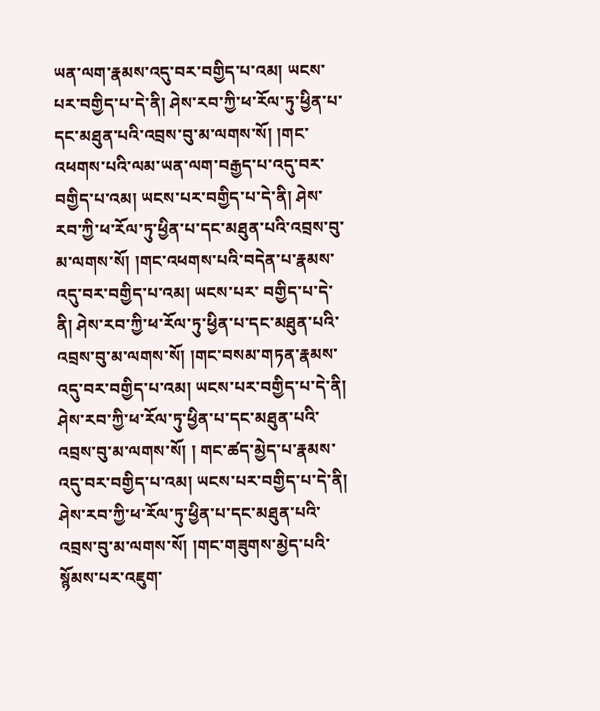ཡན་ལག་རྣམས་འདུ་བར་བགྱིད་པ་འམ། ཡངས་པར་བགྱིད་པ་དེ་ནི། ཤེས་རབ་ཀྱི་ཕ་རོལ་ཏུ་ཕྱིན་པ་དང་མཐུན་པའི་འབྲས་བུ་མ་ལགས་སོ། །གང་ འཕགས་པའི་ལམ་ཡན་ལག་བརྒྱད་པ་འདུ་བར་བགྱིད་པ་འམ། ཡངས་པར་བགྱིད་པ་དེ་ནི། ཤེས་རབ་ཀྱི་ཕ་རོལ་ཏུ་ཕྱིན་པ་དང་མཐུན་པའི་འབྲས་བུ་མ་ལགས་སོ། །གང་འཕགས་པའི་བདེན་པ་རྣམས་འདུ་བར་བགྱིད་པ་འམ། ཡངས་པར་ བགྱིད་པ་དེ་ནི། ཤེས་རབ་ཀྱི་ཕ་རོལ་ཏུ་ཕྱིན་པ་དང་མཐུན་པའི་འབྲས་བུ་མ་ལགས་སོ། །གང་བསམ་གཏན་རྣམས་འདུ་བར་བགྱིད་པ་འམ། ཡངས་པར་བགྱིད་པ་དེ་ནི། ཤེས་རབ་ཀྱི་ཕ་རོལ་ཏུ་ཕྱིན་པ་དང་མཐུན་པའི་འབྲས་བུ་མ་ལགས་སོ། ། གང་ཚད་མྱེད་པ་རྣམས་འདུ་བར་བགྱིད་པ་འམ། ཡངས་པར་བགྱིད་པ་དེ་ནི། ཤེས་རབ་ཀྱི་ཕ་རོལ་ཏུ་ཕྱིན་པ་དང་མཐུན་པའི་འབྲས་བུ་མ་ལགས་སོ། །གང་གཟུགས་མྱེད་པའི་སྙོམས་པར་འཇུག་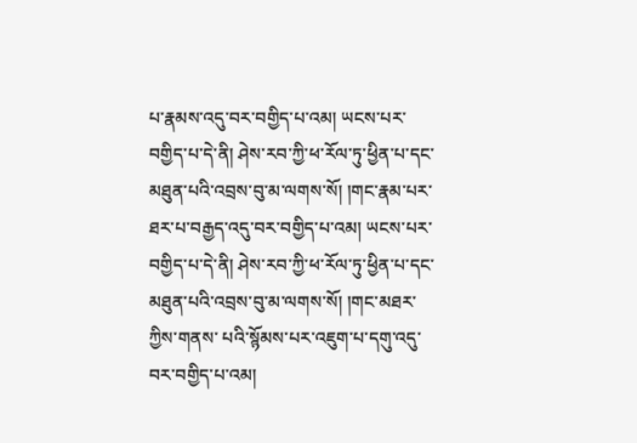པ་རྣམས་འདུ་བར་བགྱིད་པ་འམ། ཡངས་པར་བགྱིད་པ་དེ་ནི། ཤེས་རབ་ཀྱི་ཕ་རོལ་ཏུ་ཕྱིན་པ་དང་མཐུན་པའི་འབྲས་བུ་མ་ལགས་སོ། །གང་རྣམ་པར་ཐར་པ་བརྒྱད་འདུ་བར་བགྱིད་པ་འམ། ཡངས་པར་བགྱིད་པ་དེ་ནི། ཤེས་རབ་ཀྱི་ཕ་རོལ་ཏུ་ཕྱིན་པ་དང་མཐུན་པའི་འབྲས་བུ་མ་ལགས་སོ། །གང་མཐར་ཀྱིས་གནས་ པའི་སྙོམས་པར་འཇུག་པ་དགུ་འདུ་བར་བགྱིད་པ་འམ།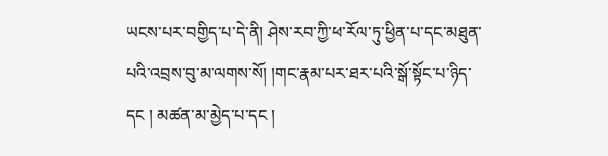ཡངས་པར་བགྱིད་པ་དེ་ནི། ཤེས་རབ་ཀྱི་ཕ་རོལ་ཏུ་ཕྱིན་པ་དང་མཐུན་པའི་འབྲས་བུ་མ་ལགས་སོ། །གང་རྣམ་པར་ཐར་པའི་སྒོ་སྟོང་པ་ཉིད་དང ། མཚན་མ་མྱེད་པ་དང །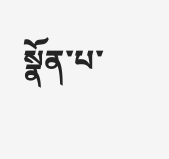སྣོན་པ་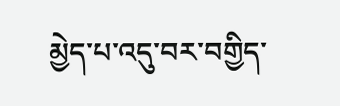མྱེད་པ་འདུ་བར་བགྱིད་